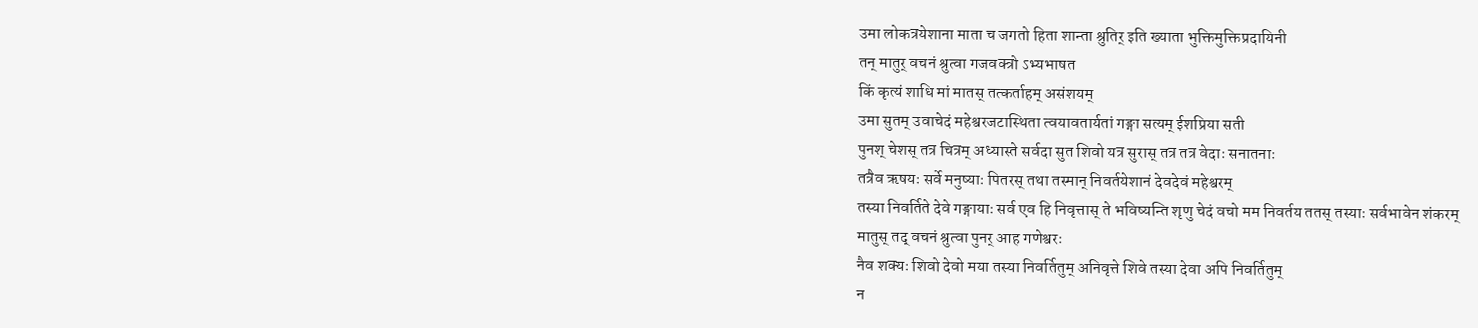उमा लोकत्रयेशाना माता च जगतो हिता शान्ता श्रुतिर् इति ख्याता भुक्तिमुक्तिप्रदायिनी
तन् मातुर् वचनं श्रुत्वा गजवक्त्रो ऽभ्यभाषत
किं कृत्यं शाधि मां मातस् तत्कर्ताहम् असंशयम्
उमा सुतम् उवाचेदं महेश्वरजटास्थिता त्वयावतार्यतां गङ्गा सत्यम् ईशप्रिया सती
पुनश् चेशस् तत्र चित्रम् अध्यास्ते सर्वदा सुत शिवो यत्र सुरास् तत्र तत्र वेदाः सनातनाः
तत्रैव ऋषयः सर्वे मनुष्याः पितरस् तथा तस्मान् निवर्तयेशानं देवदेवं महेश्वरम्
तस्या निवर्तिते देवे गङ्गायाः सर्व एव हि निवृत्तास् ते भविष्यन्ति शृणु चेदं वचो मम निवर्तय ततस् तस्याः सर्वभावेन शंकरम्
मातुस् तद् वचनं श्रुत्वा पुनर् आह गणेश्वरः
नैव शक्यः शिवो देवो मया तस्या निवर्तितुम् अनिवृत्ते शिवे तस्या देवा अपि निवर्तितुम्
न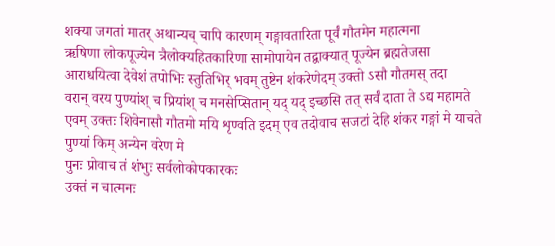शक्या जगतां मातर् अथान्यच् चापि कारणम् गङ्गावतारिता पूर्वं गौतमेन महात्मना
ऋषिणा लोकपूज्येन त्रैलोक्यहितकारिणा सामोपायेन तद्वाक्यात् पूज्येन ब्रह्मतेजसा
आराधयित्वा देवेशं तपोभिः स्तुतिभिर् भवम् तुष्टेन शंकरेणेदम् उक्तो ऽसौ गौतमस् तदा
वरान् वरय पुण्यांश् च प्रियांश् च मनसेप्सितान् यद् यद् इच्छसि तत् सर्वं दाता ते ऽद्य महामते
एवम् उक्तः शिवेनासौ गौतमो मयि शृण्वति इदम् एव तदोवाच सजटां देहि शंकर गङ्गां मे याचते पुण्यां किम् अन्येन वरेण मे
पुनः प्रोवाच तं शंभुः सर्वलोकोपकारकः
उक्तं न चात्मनः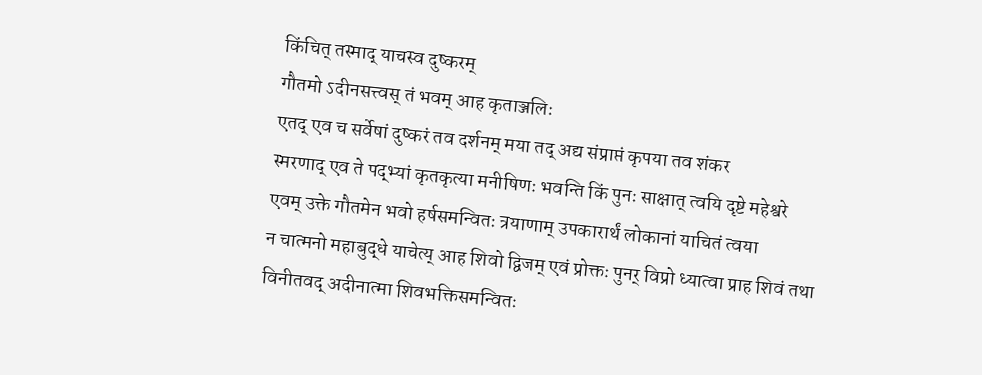किंचित् तस्माद् याचस्व दुष्करम्
गौतमो ऽदीनसत्त्वस् तं भवम् आह कृताञ्जलिः
एतद् एव च सर्वेषां दुष्करं तव दर्शनम् मया तद् अद्य संप्राप्तं कृपया तव शंकर
स्मरणाद् एव ते पद्भ्यां कृतकृत्या मनीषिणः भवन्ति किं पुनः साक्षात् त्वयि दृष्टे महेश्वरे
एवम् उक्ते गौतमेन भवो हर्षसमन्वितः त्रयाणाम् उपकारार्थं लोकानां याचितं त्वया
न चात्मनो महाबुद्धे याचेत्य् आह शिवो द्विजम् एवं प्रोक्तः पुनर् विप्रो ध्यात्वा प्राह शिवं तथा
विनीतवद् अदीनात्मा शिवभक्तिसमन्वितः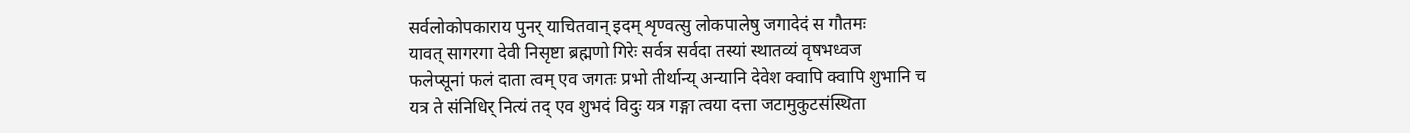सर्वलोकोपकाराय पुनर् याचितवान् इदम् शृण्वत्सु लोकपालेषु जगादेदं स गौतमः
यावत् सागरगा देवी निसृष्टा ब्रह्मणो गिरेः सर्वत्र सर्वदा तस्यां स्थातव्यं वृषभध्वज
फलेप्सूनां फलं दाता त्वम् एव जगतः प्रभो तीर्थान्य् अन्यानि देवेश क्वापि क्वापि शुभानि च
यत्र ते संनिधिर् नित्यं तद् एव शुभदं विदुः यत्र गङ्गा त्वया दत्ता जटामुकुटसंस्थिता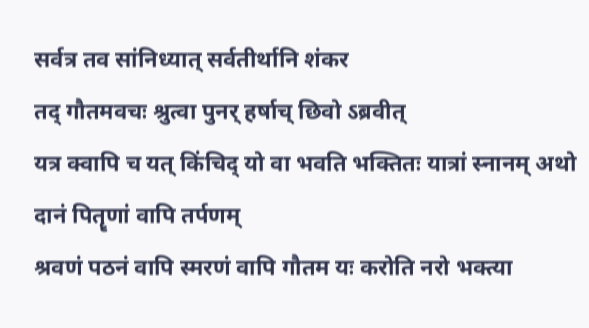सर्वत्र तव सांनिध्यात् सर्वतीर्थानि शंकर
तद् गौतमवचः श्रुत्वा पुनर् हर्षाच् छिवो ऽब्रवीत्
यत्र क्वापि च यत् किंचिद् यो वा भवति भक्तितः यात्रां स्नानम् अथो दानं पितॄणां वापि तर्पणम्
श्रवणं पठनं वापि स्मरणं वापि गौतम यः करोति नरो भक्त्या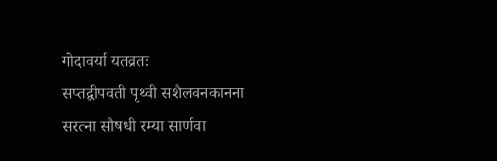गोदावर्या यतव्रतः
सप्तद्वीपवती पृथ्वी सशैलवनकानना सरत्ना सौषधी रम्या सार्णवा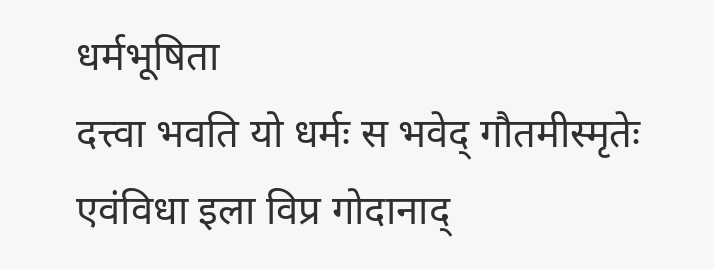धर्मभूषिता
दत्त्वा भवति यो धर्मः स भवेद् गौतमीस्मृतेः एवंविधा इला विप्र गोदानाद्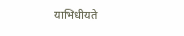याभिधीयते